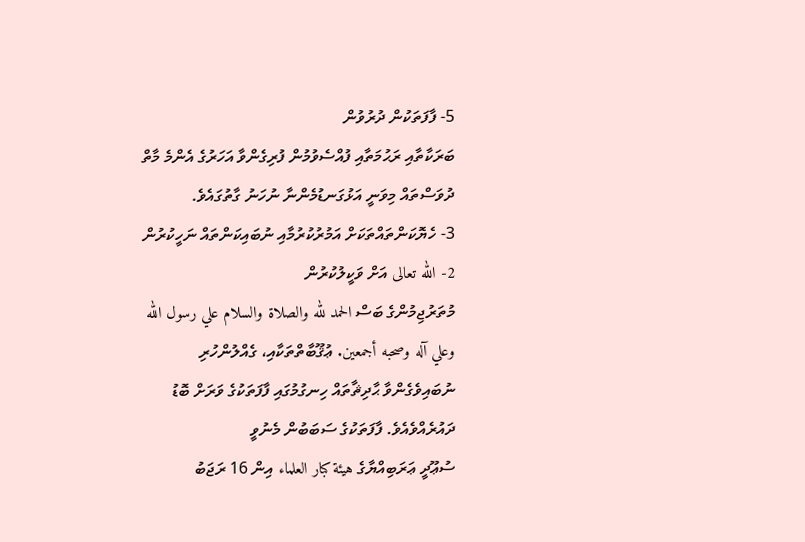5- ފާފަތަކުން ދުރުވުން
ބަރަކާތާއި ރަޙުމަތާއި ފުއްސެވުމުން ފުރިގެންވާ އަހަރުގެ އެންމެ މާތް ދުވަސްތައް މިވަނީ އަޅުގަނޑުމެންނާ ނުހަނު ގާތުގައެވެ.
3- ހެޔޮކަންތައްތަކަށް އަމުރުކުރުމާއި ނުބައިކަންތައް ނަހީކުރުން
2- الله تعالى އަށް ވަކީލުކުރުން
މުތަރުޖިމުންގެ ބަސް الحمد لله والصلاة والسلام علي رسول الله وعلي آله وصحبه أجمعين. ޢުޤޫބާތްތަކާއި، ގެއްލުންހުރި ނުބައިވެގެންވާ ޙާދިޘާތައް ހިނގުމުގައި ފާފަތަކުގެ ވަރަށް ބޮޑު ދައުރެއްވެއެވެ. ފާފަތަކުގެ ސަބަބުން މެނުވީ
ސުޢޫދީ ޢަރަބިއްޔާގެ هيئة كبار العلماء އިން 16 ރަޖަބު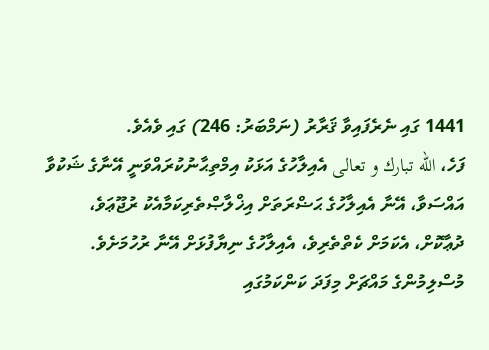1441 ގައި ނެރެފައިވާ ޤަރާރު (ނަމްބަރު: 246) ގައި ވެއެވެ.
ފަހެ، الله تبارك و تعالى އެއިލާހުގެ އަޅަކު އިމްތިޙާނުކުރައްވަނީ އޭނާގެ ޝަކުވާ އައްސަވާ، އޭނާ އެއިލާހުގެ ޙަޟްރަތަށް އިޚްލާޞްތެރިކަމާއެކު ރުޖޫޢަވެ، ދުޢާކޮށް، އެކަމަށް ކެތްތެރިވެ، އެއިލާހުގެ ނިޔާފުޅަށް އޭނާ ރުހުމަށެވެ.
މުސްލިމުންގެ މައްޗަށް މިފަދަ ކަންކަމުގައި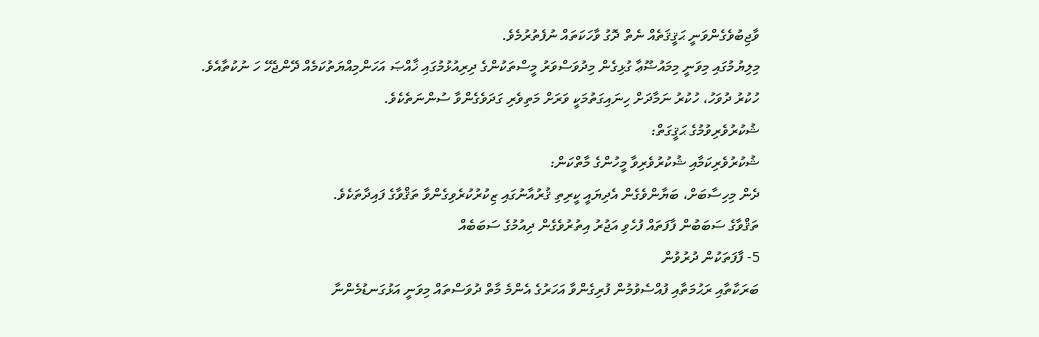ވާޖިބުވެގެންވަނީ ޙަޤީޤަތެއް ނެތް ދޮގު ވާހަކަތައް ނުފެތުރުމެވެ.
މިލިޔުމުގައި މިވަނީ މިމައުޟޫޢާ ގުޅިގެން މިދުވަސްވަރު މީސްތަކުންގެ ދިރިއުޅުމުގައި ޚާއްޞަ އަހަންމިއްޔަތުކަމެއް ދޭންޖެހޭ ހަ ނުކުތާއެވެ.
ހުކުރު ދުވަހު، ހުކުރު ނަމާދަށް ހިނައިގަތުމަކީ ވަރަށް މަތިވެރި ގަދަވެގެންވާ ސުންނަތެކެވެ.
ޝުކުރުވެރިވުމުގެ ޙަޤީގަތް:
ޝުކުރުވެރިކަމާއި ޝުކުރުވެރިވާ މީހުންގެ މާތްކަން:
ދެން މިހިސާބަށް، ބަޔާންވެގެން އެދިޔައީ ކީރިތި ޤުރުއާނުގައި ޒިކުރުކުރެވިގެންވާ ތަޤްވާގެ ފައިދާތަކެވެ.
ތަޤްވާގެ ސަބަބުން ފާފަތައް ފުހެވި އަޖުރު އިތުރުވެގެން ދިއުމުގެ ސަބަބެއް
5- ފާފަތަކުން ދުރުވުން
ބަރަކާތާއި ރަޙުމަތާއި ފުއްސެވުމުން ފުރިގެންވާ އަހަރުގެ އެންމެ މާތް ދުވަސްތައް މިވަނީ އަޅުގަނޑުމެންނާ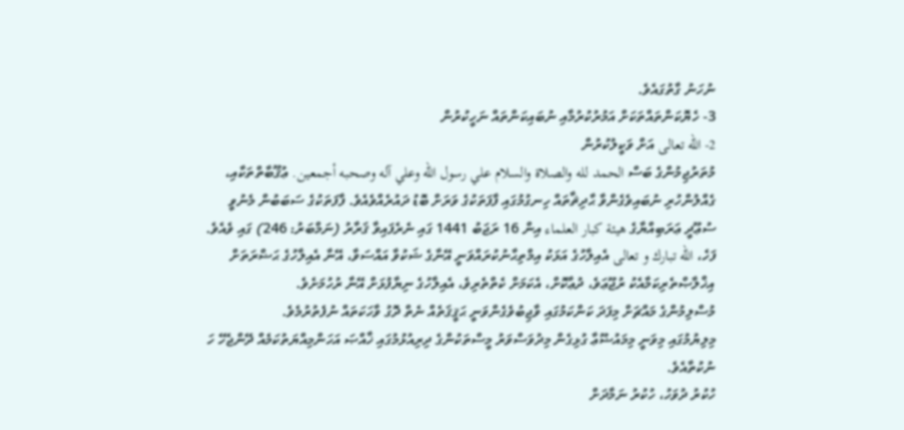ނުހަނު ގާތުގައެވެ.
3- ހެޔޮކަންތައްތަކަށް އަމުރުކުރުމާއި ނުބައިކަންތައް ނަހީކުރުން
2- الله تعالى އަށް ވަކީލުކުރުން
މުތަރުޖިމުންގެ ބަސް الحمد لله والصلاة والسلام علي رسول الله وعلي آله وصحبه أجمعين. ޢުޤޫބާތްތަކާއި، ގެއްލުންހުރި ނުބައިވެގެންވާ ޙާދިޘާތައް ހިނގުމުގައި ފާފަތަކުގެ ވަރަށް ބޮޑު ދައުރެއްވެއެވެ. ފާފަތަކުގެ ސަބަބުން މެނުވީ
ސުޢޫދީ ޢަރަބިއްޔާގެ هيئة كبار العلماء އިން 16 ރަޖަބު 1441 ގައި ނެރެފައިވާ ޤަރާރު (ނަމްބަރު: 246) ގައި ވެއެވެ.
ފަހެ، الله تبارك و تعالى އެއިލާހުގެ އަޅަކު އިމްތިޙާނުކުރައްވަނީ އޭނާގެ ޝަކުވާ އައްސަވާ، އޭނާ އެއިލާހުގެ ޙަޟްރަތަށް އިޚްލާޞްތެރިކަމާއެކު ރުޖޫޢަވެ، ދުޢާކޮށް، އެކަމަށް ކެތްތެރިވެ، އެއިލާހުގެ ނިޔާފުޅަށް އޭނާ ރުހުމަށެވެ.
މުސްލިމުންގެ މައްޗަށް މިފަދަ ކަންކަމުގައި ވާޖިބުވެގެންވަނީ ޙަޤީޤަތެއް ނެތް ދޮގު ވާހަކަތައް ނުފެތުރުމެވެ.
މިލިޔުމުގައި މިވަނީ މިމައުޟޫޢާ ގުޅިގެން މިދުވަސްވަރު މީސްތަކުންގެ ދިރިއުޅުމުގައި ޚާއްޞަ އަހަންމިއްޔަތުކަމެއް ދޭންޖެހޭ ހަ ނުކުތާއެވެ.
ހުކުރު ދުވަހު، ހުކުރު ނަމާދަށް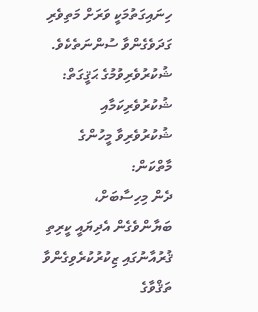ހިނައިގަތުމަކީ ވަރަށް މަތިވެރި ގަދަވެގެންވާ ސުންނަތެކެވެ.
ޝުކުރުވެރިވުމުގެ ޙަޤީގަތް:
ޝުކުރުވެރިކަމާއި ޝުކުރުވެރިވާ މީހުންގެ މާތްކަން:
ދެން މިހިސާބަށް، ބަޔާންވެގެން އެދިޔައީ ކީރިތި ޤުރުއާނުގައި ޒިކުރުކުރެވިގެންވާ ތަޤްވާގެ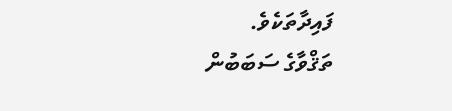ފައިދާތަކެވެ.
ތަޤްވާގެ ސަބަބުން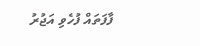ފާފަތައް ފުހެވި އަޖުރު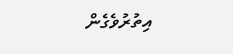އިތުރުވެގެން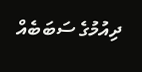ދިއުމުގެ ސަބަބެއް